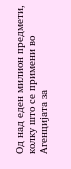Од над еден милион предмети, колку што се примени во Агенцијата за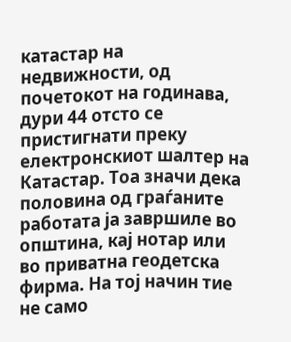катастар на недвижности, од почетокот на годинава, дури 44 отсто се пристигнати преку електронскиот шалтер на Катастар. Тоа значи дека половина од граѓаните работата ја завршиле во општина, кај нотар или во приватна геодетска фирма. На тој начин тие не само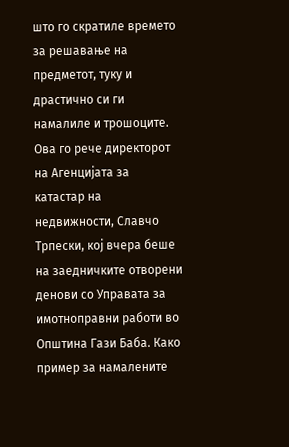што го скратиле времето за решавање на предметот, туку и драстично си ги намалиле и трошоците. Ова го рече директорот на Агенцијата за катастар на недвижности, Славчо Трпески, кој вчера беше на заедничките отворени денови со Управата за имотноправни работи во Општина Гази Баба. Како пример за намалените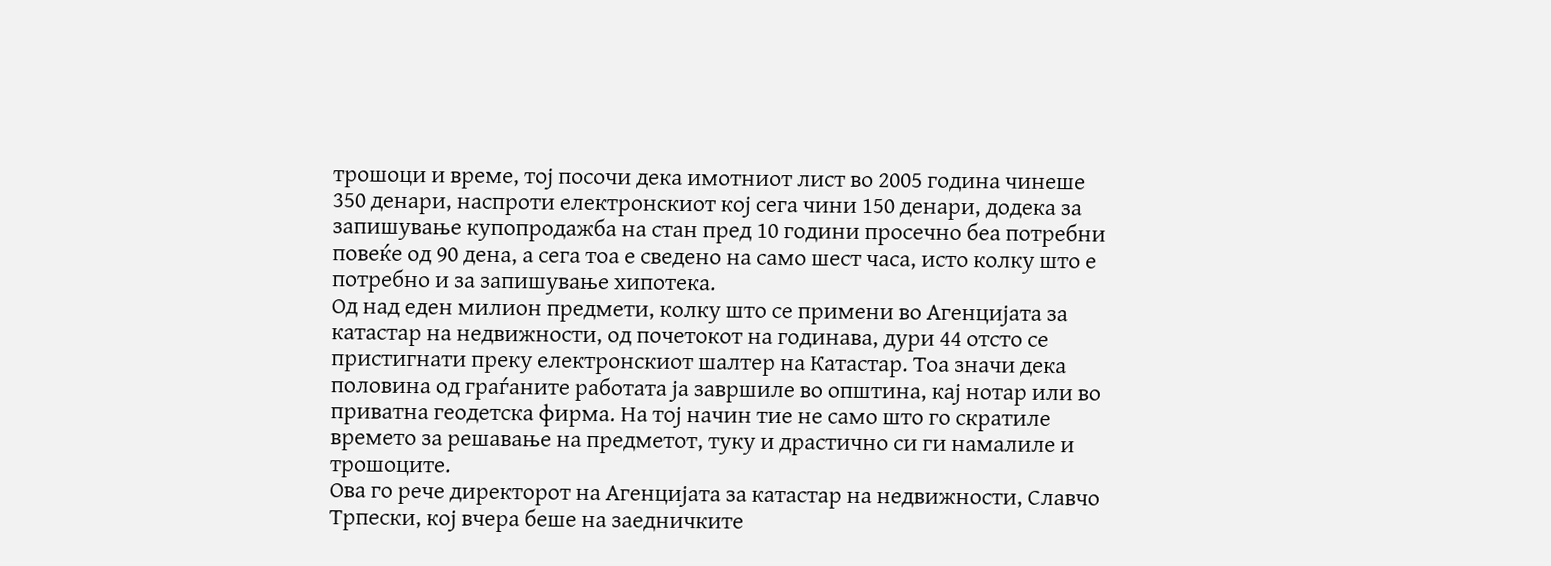трошоци и време, тој посочи дека имотниот лист во 2005 година чинеше 350 денари, наспроти електронскиот кој сега чини 150 денари, додека за запишување купопродажба на стан пред 10 години просечно беа потребни повеќе од 90 дена, а сега тоа е сведено на само шест часа, исто колку што е потребно и за запишување хипотека.
Од над еден милион предмети, колку што се примени во Агенцијата за катастар на недвижности, од почетокот на годинава, дури 44 отсто се пристигнати преку електронскиот шалтер на Катастар. Тоа значи дека половина од граѓаните работата ја завршиле во општина, кај нотар или во приватна геодетска фирма. На тој начин тие не само што го скратиле времето за решавање на предметот, туку и драстично си ги намалиле и трошоците.
Ова го рече директорот на Агенцијата за катастар на недвижности, Славчо Трпески, кој вчера беше на заедничките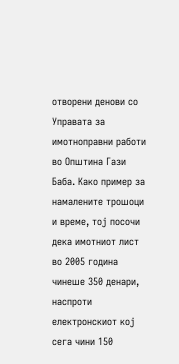отворени денови со Управата за имотноправни работи во Општина Гази Баба. Како пример за намалените трошоци и време, тој посочи дека имотниот лист во 2005 година чинеше 350 денари, наспроти електронскиот кој сега чини 150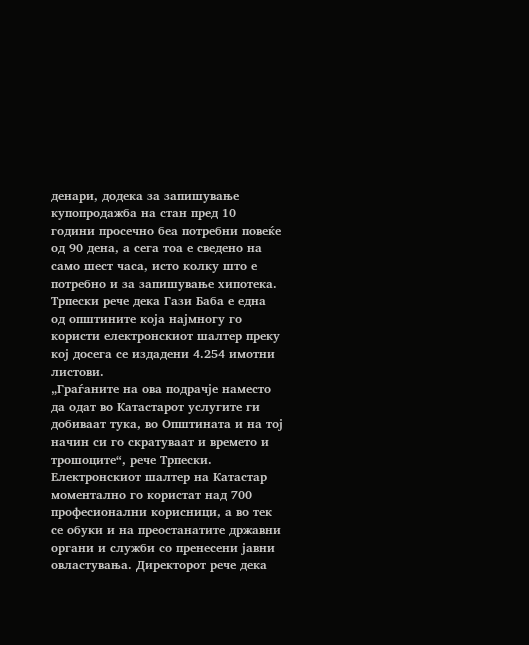денари, додека за запишување купопродажба на стан пред 10 години просечно беа потребни повеќе од 90 дена, а сега тоа е сведено на само шест часа, исто колку што е потребно и за запишување хипотека. Трпески рече дека Гази Баба е една од општините која најмногу го користи електронскиот шалтер преку кој досега се издадени 4.254 имотни листови.
„Граѓаните на ова подрачје наместо да одат во Катастарот услугите ги добиваат тука, во Општината и на тој начин си го скратуваат и времето и трошоците“, рече Трпески. Електронскиот шалтер на Катастар моментално го користат над 700 професионални корисници, а во тек се обуки и на преостанатите државни органи и служби со пренесени јавни овластувања. Директорот рече дека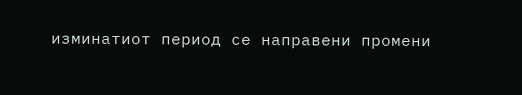изминатиот период се направени промени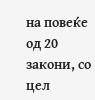на повеќе од 20 закони, со цел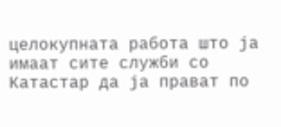целокупната работа што ја имаат сите служби со Катастар да ја прават по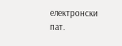електронски пат.